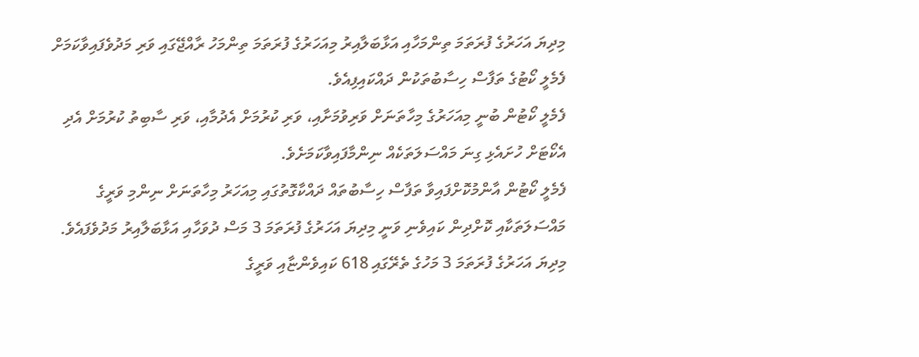މިދިޔަ އަހަރުގެ ފުރަތަމަ ތިންމަހާއި އަޅާބަލާއިރު މިއަހަރުގެ ފުރަތަމަ ތިންމަހު ރާއްޖޭގައި ވަރި މަދުވެފައިވާކަމަށް ފެމެލީ ކޯޓުގެ ތަފާސް ހިސާބުތަކުން ދައްކައިފިއެވެ.
ފެމެލީ ކޯޓުން ބުނީ މިއަހަރުގެ މިހާތަނަށް ވަރިވުމަށާއި، ވަރި ކުރުމަށް އެދުމާއި، ވަރި ސާބިތު ކުރުމަށް އެދި އެކޯޓަށް ހުށައެޅި ގިނަ މައްސަލަތަކެއް ނިންމާފައިވާކަމަށެވެ.
ފެމެލީ ކޯޓުން އާންމުކޮށްފައިވާ ތަފާސް ހިސާބުތައް ދައްކާގޮތުގައި މިއަހަރު މިހާތަނަށް ނިންމި ވަރީގެ މައްސަލަތަކާއި ކޮށްދިން ކައިވެނި ވަނީ މިދިޔަ އަހަރުގެ ފުރަތަމަ 3 މަސް ދުވަހާއި އަޅާބަލާއިރު މަދުވެފައެވެ.
މިދިޔަ އަހަރުގެ ފުރަތަމަ 3 މަހުގެ ތެރޭގައި 618 ކައިވެންޏާއި ވަރީގެ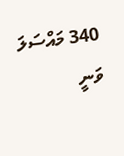340 މައްސަލަ ވަނީ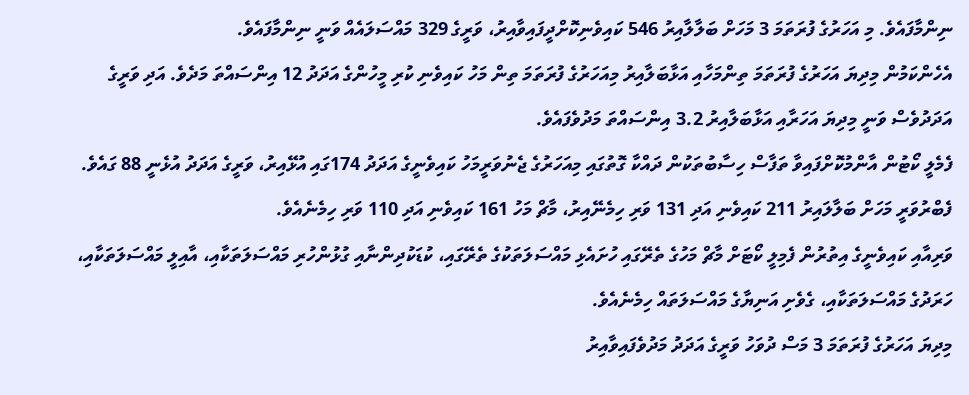ނިންމާފައެވެ. މި އަހަރުގެ ފުރަތަމަ 3 މަހަށް ބަލާލާއިރު 546 ކައިވެނިކޮށްދީފައިވާއިރު، ވަރީގެ 329 މައްސަލައެއް ވަނީ ނިންމާފައެވެ.
އެހެންކަމުން މިދިޔަ އަހަރުގެ ފުރަތަމަ ތިންމަހާއި އަޅާބަލާއިރު މިއަހަރުގެ ފުރަތަމަ ތިން މަހު ކައިވެނި ކުރި މީހުންގެ އަދަދު 12 އިންސައްތަ މަދެވެ. އަދި ވަރީގެ އަދަދުވެސް ވަނީ މިދިޔަ އަހަރާއި އަޅާބަލާއިރު 3.2 އިންސައްތަ މަދުވެފައެވެ.
ފެމެލީ ކޯޓުން އާންމުކޮށްފައިވާ ތަފާސް ހިސާބުތަކުން ދައްކާ ގޮތުގައި މިއަހަރުގެ ޖެނުވަރީމަހު ކައިވެނީގެ އަދަދު 174ގައި އުޅޭއިރު، ވަރީގެ އަދަދު އުޅެނީ 88 ގައެވެ.
ފެބްރުވަރީ މަހަށް ބަލާލައިރު 211 ކައިވެނި އަދި 131 ވަރި ހިމެނޭއިރު، މާޗް މަހު 161 ކައިވެނި އަދި 110 ވަރި ހިމެނެއެވެ.
ވަރިއާއި ކައިވެނީގެ އިތުރުން ފެމިލީ ކޯޓަށް މާޗް މަހުގެ ތެރޭގައި ހުށައެޅި މައްސަލަތަކުގެ ތެރޭގައި، ކުޑަކުދިންނާއި ގުޅުންހުރި މައްސަލަތަކާއި، އާއިލީ މައްސަލަތަކާއި، ހަރަދުގެ މައްސަލަތަކާއި، ގެވެށި އަނިޔާގެ މައްސަލަތައް ހިމެނެއެވެ.
މިދިޔަ އަހަރުގެ ފުރަތަމަ 3 މަސް ދުވަހު ވަރީގެ އަދަދު މަދުވެފައިވާއިރު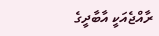ރާއްޖެއަކީ އާބާދީގެ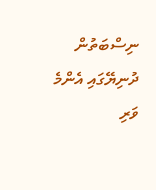ނިސްބަތުން ދުނިޔޭގައި އެންމެ ވަރި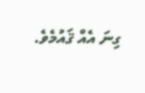ގިނަ އެއް ޤައުމެވެ.